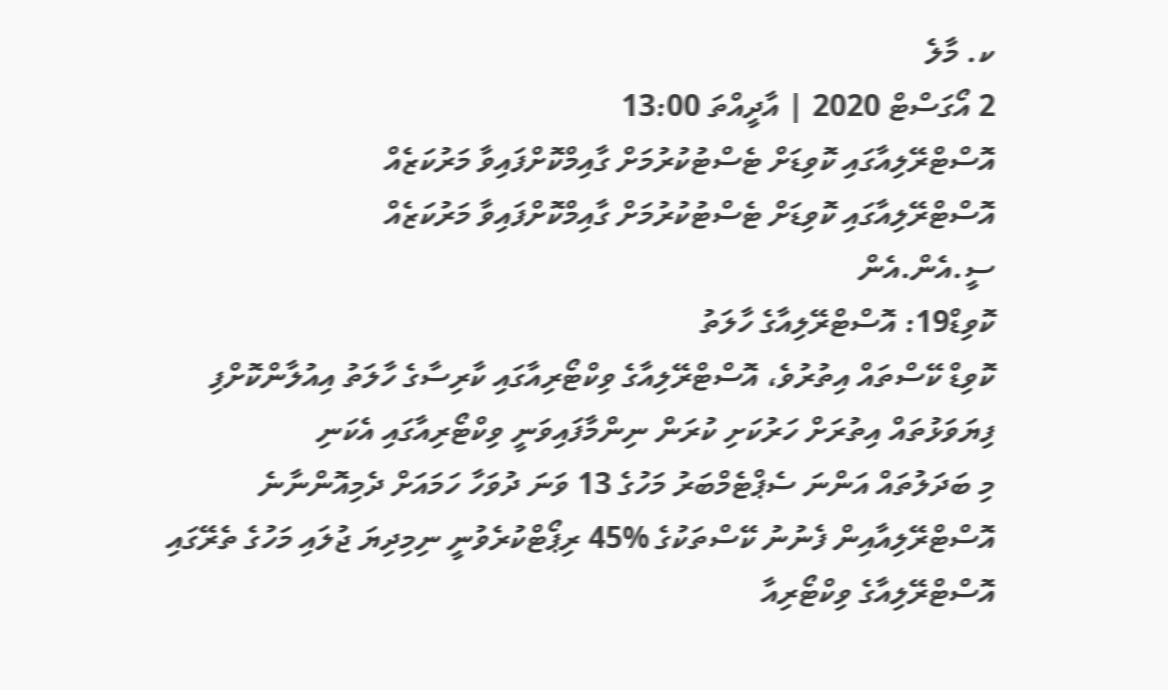ކ. މާލެ
2 އޯގަސްޓް 2020 | އާދީއްތަ 13:00
އޮސްޓްރޭލިއާގައި ކޮވިޑަށް ޓެސްޓުކުރުމަށް ގާއިމްކޮށްފައިވާ މަރުކަޒެއް
އޮސްޓްރޭލިއާގައި ކޮވިޑަށް ޓެސްޓުކުރުމަށް ގާއިމްކޮށްފައިވާ މަރުކަޒެއް
ސީ.އެން.އެން
ކޮވިޑް19: އޮސްޓްރޭލިއާގެ ހާލަތު
ކޮވިޑް ކޭސްތައް އިތުރުވެ، އޮސްޓްރޭލިއާގެ ވިކްޓޯރިއާގައި ކާރިސާގެ ހާލަތު އިއުލާންކޮށްފި
ފިޔަވަޅުތައް އިތުރަށް ހަރުކަށި ކުރަން ނިންމާފައިވަނީ ވިކްޓޯރިއާގައި އެކަނި
މި ބަދަލުތައް އަންނަ ސެޕްޓެމްބަރު މަހުގެ 13 ވަނަ ދުވަހާ ހަމައަށް ދެމިއޮންނާނެ
އޮސްޓްރޭލިއާއިން ފެނުނު ކޭސްތަކުގެ %45 ރިޕޯޓްކުރެވުނީ ނިމިދިޔަ ޖުލައި މަހުގެ ތެރޭގައި
އޮސްޓްރޭލިއާގެ ވިކްޓޯރިއާ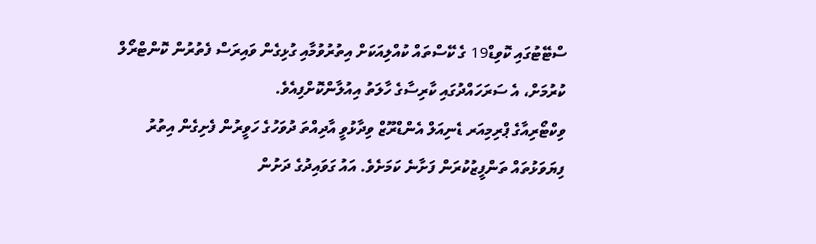ސްޓޭޓުގައި ކޮވިޑް19 ގެ ކޭސްތައް ކުއްލިއަކަށް އިތުރުވުމާއި ގުޅިގެން ވައިރަސް ފެތުރުން ކޮންޓްރޯލް ކުރުމަށް، އެ ސަރަހައްދުގައި ކާރިސާގެ ހާލަތު އިއުލާންކޮށްފިއެވެ.
ވިކްޓޯރިއާގެ ޕްރިމިއަރ ޑެނިއަލް އެންޑްރޫޒް ވިދާޅުވީ އާދިއްތަ ދުވަހުގެ ހަވީރުން ފެށިގެން އިތުރު ފިޔަވަޅުތައް ތަންފީޒުކުރަން ފަށާނެ ކަމަށެވެ. އައު ގަވައިދުގެ ދަށުން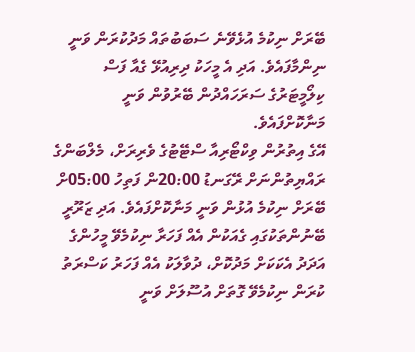ބޭރަށް ނިކުމެ އުޅެވޭނެ ސަބަބުތައް މަދުކުރަން ވަނީ ނިންމާފައެވެ. އަދި އެ މީހަކު ދިރިއުޅޭ ގެއާ ފަސް ކިލޯމީޓަރުގެ ސަރަހައްދުން ބޭރުވުން ވަނީ މަނާކޮށްފައެވެ.
އޭގެ އިތުރުން ވިކްޓޯރިއާ ސްޓޭޓުގެ ވެރިރަށް، މެލްބަންގެ ރައްޔިތުންނަށް ރޭގަނޑު 20:00ން ފަތިހު 05:00ށް ބޭރަށް ނިކުމެ އުޅުން ވަނީ މަނާކޮށްފައެވެ. އަދި ޒަރޫރީ ބޭނުންތަކުގައި ގެއަކުން އެއް ފަހަރާ ނިކުމެވޭ މީހުންގެ އަދަދު އެކަކަށް މަދުކޮށް، ދުވާލަކު އެއް ފަހަރު ކަސްރަތު ކުރަން ނިކުމެވޭ ގޮތަށް އުސޫލަށް ވަނީ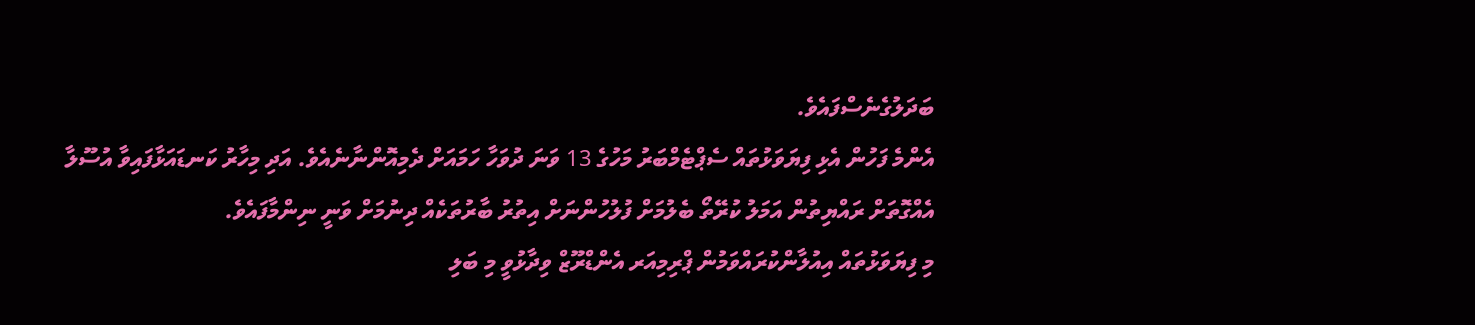ބަދަލުގެނެސްފައެވެ.
އެންމެ ފަހުން އެޅި ފިޔަވަޅުތައް ސެޕްޓެމްބަރު މަހުގެ 13 ވަނަ ދުވަހާ ހަމައަށް ދެމިއޮންނާނެއެވެ. އަދި މިހާރު ކަނޑައަޅާފައިވާ އުސޫލާ އެއްގޮތަށް ރައްޔިތުން އަމަލު ކުރޭތޯ ބެލުމަށް ފުލުހުންނަށް އިތުރު ބާރުތަކެއް ދިނުމަށް ވަނީ ނިންމާފައެވެ.
މި ފިޔަވަޅުތައް އިއުލާންކުރައްވަމުން ޕްރިމިއަރ އެންޑްރޫޒް ވިދާޅުވީ މި ބަލި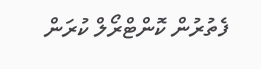ފެތުރުން ކޮންޓްރޯލް ކުރަން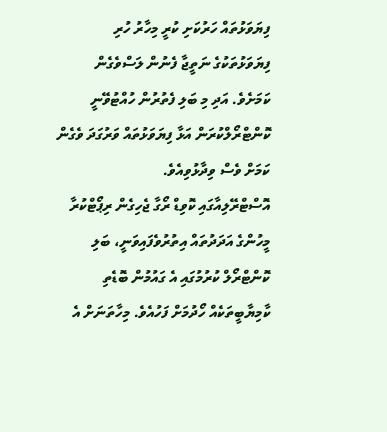ފިޔަވަޅުތައް ހަރުކަށި ކުރީ މިހާރު ހުރި ފިޔަވަޅުތަކުގެ ނަތީޖާ ފެނުން ލަސްވެގެން ކަމަށެވެ. އަދި މި ބަލި ފެތުރުން ހުއްޓުވޭނީ ކޮންޓްރޯލްކުރަން އަޅާ ފިޔަވަޅުތައް ވަރުގަދަ ވެގެން ކަމަށް ވެސް ވިދާޅުވިއެވެ.
އޮސްޓްރޭލިއާގައި ކޮވިޑް ރޯގާ ޖެހިގެން ރިޕޯޓްކުރާ މީހުންގެ އަދަދުތައް އިތުރުވެފައިވަނީ، ބަލި ކޮންޓްރޯލް ކުރުމުގައި އެ ގައުމުން ބޮޑެތި ކާމިޔާބީތަކެއް ހޯދުމަށް ފަހުއެވެ. މިހާތަނަށް އެ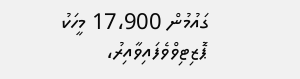ގައުމުން 17،900 މީހަކު ޕޮޒިޓިވްވެފައިވާއިރު،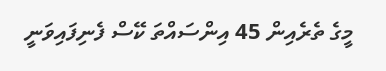މީގެ ތެރެއިން 45 އިންސައްތަ ކޭސް ފެނިފައިވަނީ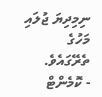ނިމިދިޔަ ޖުލައި މަހުގެ ތެރޭގައެވެ.
- ކޮމެންޓް